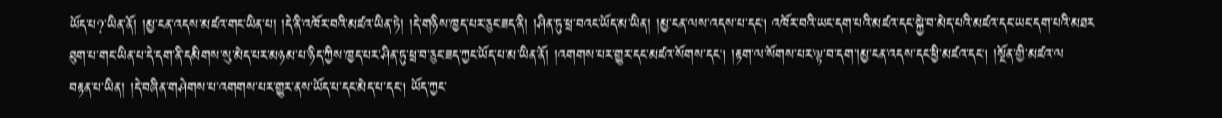ཡོད་པ?་ཡིན་ནོ། །མྱ་ངན་འདས་མཛའ་གང་ཡིན་པ། །དེ་ནི་འཁོར་བའི་མཛའ་ཡིན་ཏེ། །དེ་གཉིས་ཁྱད་པར་ཅུང་ཟད་ནི། །ཤིན་ཏུ་ཕྲ་བའང་ཡོད་མ་ཡིན། །མྱ་ངན་ལས་འདས་པ་དང། འཁོར་བའི་ཡང་དག་པའི་མཛའ་དང་སྐྱེ་བ་མེད་པའི་མཛའ་དང་ཡང་དག་པའི་མཐར
ཐུག་པ་གང་ཡིན་པ་དེ་དག་ནི་དམིགས་སུ་མེད་པར་མཉམ་པ་ཉིད་ཀྱིས་ཁྱད་པར་ཤིན་ཏུ་ཕྲ་བ་ཅུང་ཟད་ཀྱང་ཡོད་པ་མ་ཡིན་ནོ། །འགགས་པར་གྱུར་དང་མཛའ་སོགས་དང། །རྟག་ལ་སོགས་པར་ལྟ་བ་དག་།མྱ་ངན་འདས་དང་ཕྱི་མཛའ་དང། །སྔོན་གྱི་མཛའ་ལ
བརྟན་པ་ཡིན། །དེ་བཞིན་གཤེགས་པ་འགགས་པར་གྱུར་ནས་ཡོད་པ་དང་མེད་པ་དང། ཡོད་ཀྱང་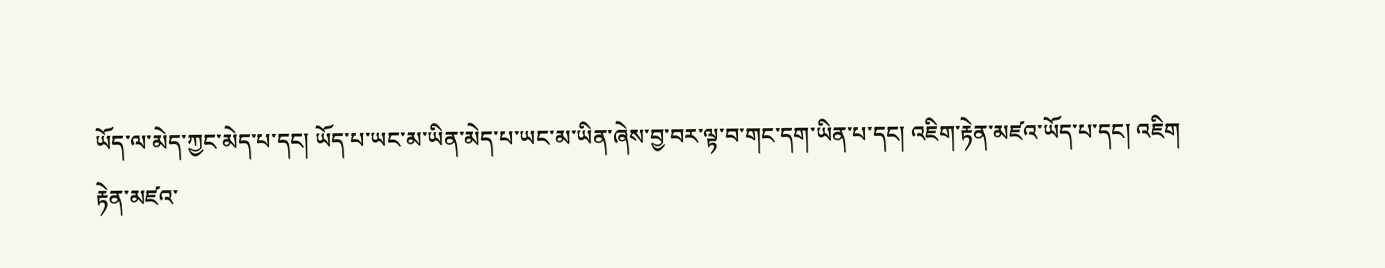ཡོད་ལ་མེད་ཀྱང་མེད་པ་དང། ཡོད་པ་ཡང་མ་ཡིན་མེད་པ་ཡང་མ་ཡིན་ཞེས་བྱ་བར་ལྟ་བ་གང་དག་ཡིན་པ་དང། འཇིག་རྟེན་མཛའ་ཡོད་པ་དང། འཇིག
རྟེན་མཛའ་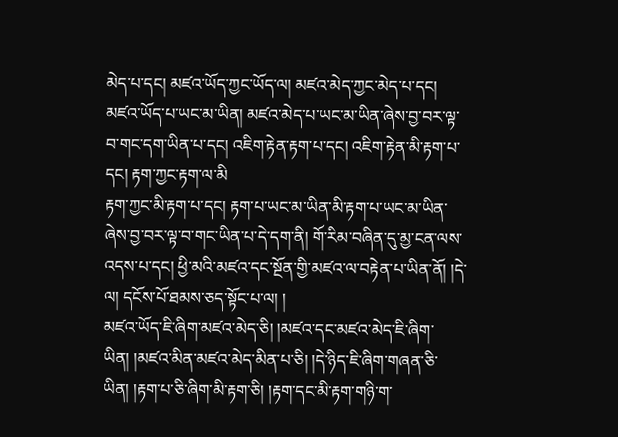མེད་པ་དང། མཛའ་ཡོད་ཀྱང་ཡོད་ལ། མཛའ་མེད་ཀྱང་མེད་པ་དང། མཛའ་ཡོད་པ་ཡང་མ་ཡིན། མཛའ་མེད་པ་ཡང་མ་ཡིན་ཞེས་བྱ་བར་ལྟ་བ་གང་དག་ཡིན་པ་དང། འཇིག་རྟེན་རྟག་པ་དང། འཇིག་རྟེན་མི་རྟག་པ་དང། རྟག་ཀྱང་རྟག་ལ་མི
རྟག་ཀྱང་མི་རྟག་པ་དང། རྟག་པ་ཡང་མ་ཡིན་མི་རྟག་པ་ཡང་མ་ཡིན་ཞེས་བྱ་བར་ལྟ་བ་གང་ཡིན་པ་དེ་དག་ནི། གོ་རིམ་བཞིན་དུ་མྱ་ངན་ལས་འདས་པ་དང། ཕྱི་མའི་མཛའ་དང་སྔོན་གྱི་མཛའ་ལ་བརྟེན་པ་ཡིན་ནོ། །དེ་ལ། དངོས་པོ་ཐམས་ཅད་སྟོང་པ་ལ། །
མཛའ་ཡོད་ཇི་ཞིག་མཛའ་མེད་ཅི། །མཛའ་དང་མཛའ་མེད་ཇི་ཞིག་ཡིན། །མཛའ་མིན་མཛའ་མེད་མིན་པ་ཅི། །དེ་ཉིད་ཇི་ཞིག་གཞན་ཅི་ཡིན། །རྟག་པ་ཅི་ཞིག་མི་རྟག་ཅི། །རྟག་དང་མི་རྟག་གཉི་ག་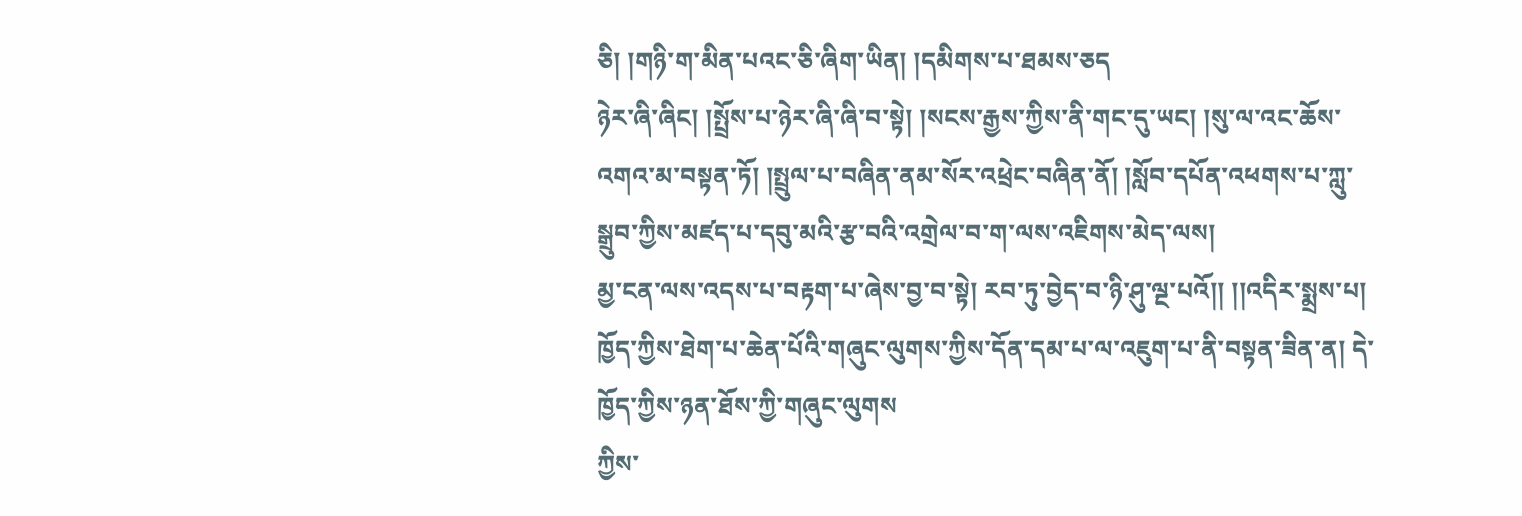ཅི། །གཉི་ག་མིན་པའང་ཅི་ཞིག་ཡིན། །དམིགས་པ་ཐམས་ཅད
ཉེར་ཞི་ཞིང། །སྤྲོས་པ་ཉེར་ཞི་ཞི་བ་སྟེ། །སངས་རྒྱས་ཀྱིས་ནི་གང་དུ་ཡང། །སུ་ལ་འང་ཆོས་འགའ་མ་བསྟན་ཏོ། །སྤྲུལ་པ་བཞིན་ནམ་སོར་འཕྲེང་བཞིན་ནོ། །སློབ་དཔོན་འཕགས་པ་ཀླུ་སྒྲུབ་ཀྱིས་མཛད་པ་དབུ་མའི་རྩ་བའི་འགྲེལ་བ་ག་ལས་འཇིགས་མེད་ལས།
མྱ་ངན་ལས་འདས་པ་བརྟག་པ་ཞེས་བྱ་བ་སྟེ། རབ་ཏུ་བྱེད་བ་ཉི་ཤུ་ལྔ་པའོ།། །།འདིར་སྨྲས་པ། ཁྱོད་ཀྱིས་ཐེག་པ་ཆེན་པོའི་གཞུང་ལུགས་ཀྱིས་དོན་དམ་པ་ལ་འཇུག་པ་ནི་བསྟན་ཟིན་ན། དེ་ཁྱོད་ཀྱིས་ཉན་ཐོས་ཀྱི་གཞུང་ལུགས
ཀྱིས་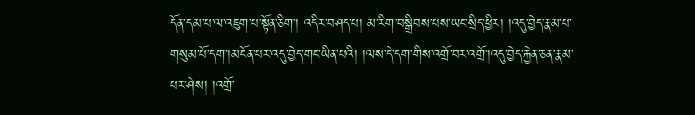དོན་དམ་པ་ལ་འཇུག་པ་སྟོན་ཅིག་། འདིར་བཤད་པ། མ་རིག་བསྒྲིབས་པས་ཡང་སྲིད་ཕྱིར། །འདུ་བྱེད་རྣམ་པ་གསུམ་པོ་དག་།མངོན་པར་འདུ་བྱེད་གང་ཡིན་པའི། །ལས་དེ་དག་གིས་འགྲོ་བར་འགྲོ་།འདུ་བྱེད་རྐྱེན་ཅན་རྣམ་པར་ཤེས། །འགྲོ་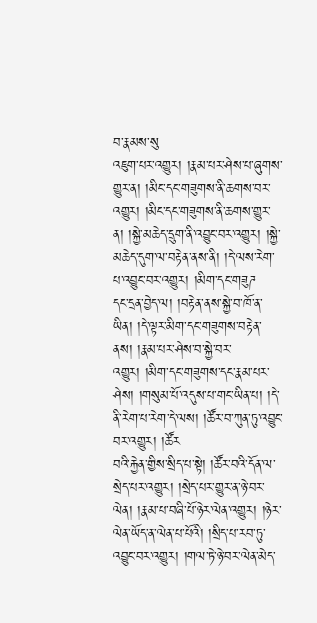བ་རྣམས་སུ
འཇུག་པར་འགྱུར། །རྣམ་པར་ཤེས་པ་ཞུགས་གྱུར་ན། །མིང་དང་གཟུགས་ནི་ཆགས་བར་འགྱུར། །མིང་དང་གཟུགས་ནི་ཆགས་གྱུར་ན། །སྐྱེ་མཆེད་དྲུག་ནི་འབྱུང་བར་འགྱུར། །སྐྱེ་མཆེད་དུག་ལ་བརྟེན་ནས་ནི། །དེ་ལས་རེག་པ་འབྱུང་བར་འགྱུར། །མིག་དང་གཟུཌ
དང་དྲན་བྱེད་ལ། །བརྟེན་ནས་སྐྱེ་བ་ཁོ་ན་ཡིན། །དེ་ལྟར་མིག་དང་གཟུགས་བརྟེན་ནས། །རྣམ་པར་ཤེས་བ་སྐྱེ་བར་འགྱུར། །མིག་དང་གཟུགས་དང་རྣམ་པར་ཤེས། །གསུམ་པོ་འདུས་པ་གང་ཡིན་པ། །དེ་ནི་རེག་པ་རེག་དེ་ལས། །ཚོར་བ་ཀུན་ཏུ་འབྱུང་བར་འགྱུར། །ཚོར
བའི་རྐྱེན་གྱིས་སྲིད་པ་སྟེ། །ཚོར་བའི་དོན་ལ་སྲེད་པར་འགྱུར། །སྲེད་པར་གྱུར་ན་ཉེ་བར་ལེན། །རྣམ་པ་བཞི་པོ་ཉེར་ལེན་འགྱུར། །ཉེར་ལེན་ཡོད་ན་ལེན་པ་པོའི། །སྲིད་པ་རབ་ཏུ་འབྱུང་བར་འགྱུར། །གལ་ཏེ་ཉེ་བར་ལེན་མེད་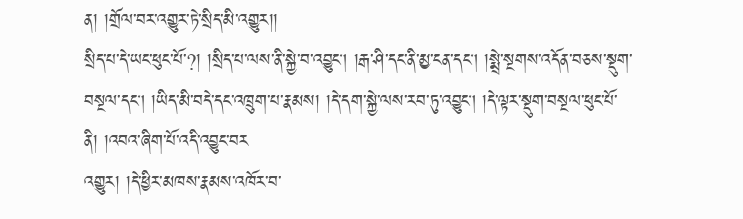ན། །གྲོལ་བར་འགྱུར་ཏེ་སྲིད་མི་འགྱུར།།
སྲིད་པ་དེ་ཡང་ཕུང་པོ་?། །སྲིད་པ་ལས་ནི་སྐྱེ་བ་འབྱུང། །རྒ་ཤི་དང་ནི་མྱ་ངན་དང། །སྨྲེ་སྔགས་འདོན་བཅས་སྡུག་བསྔལ་དང། །ཡིད་མི་བདེ་དང་འཁྲུག་པ་རྣམས། །དེ་དག་སྐྱེ་ལས་རབ་ཏུ་འབྱུང། །དེ་ལྟར་སྡུག་བསྔལ་ཕུང་པོ་ནི། །འབའ་ཞིག་པོ་འདི་འབྱུང་བར
འགྱུར། །དེ་ཕྱིར་མཁས་རྣམས་འཁོར་བ་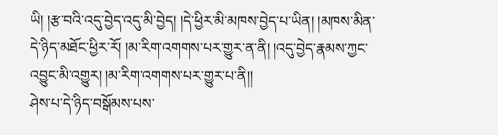ཡི། །རྩ་བའི་འདུ་བྱེད་འདུ་མི་བྱེད། །དེ་ཕྱིར་མི་མཁས་བྱེད་པ་ཡིན། །མཁས་མིན་དེ་ཉིད་མཐོང་ཕྱིར་རོ། །མ་རིག་འགགས་པར་གྱུར་ན་ནི། །འདུ་བྱེད་རྣམས་ཀྱང་འབྱུང་མི་འགྱུར། །མ་རིག་འགགས་པར་གྱུར་པ་ནི།།
ཤེས་པ་དེ་ཉིད་བསྒོམས་པས་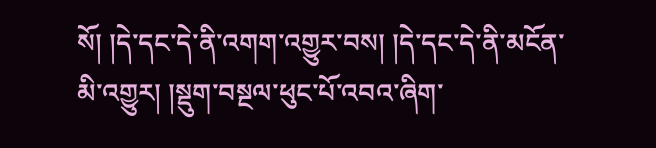སོ། །དེ་དང་དེ་ནི་འགག་འགྱུར་བས། །དེ་དང་དེ་ནི་མངོན་མི་འགྱུར། །སྡུག་བསྔལ་ཕུང་པོ་འབའ་ཞིག་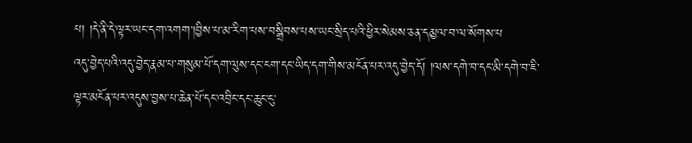པ། །དེ་ནི་དེ་ལྟར་ཡང་དག་འགག་།བྱིས་པ་མ་རིག་པས་བསྒྲིབས་པས་ཡང་སྲིད་པའི་ཕྱིར་སེམས་ཅན་དམྱལ་བ་ལ་སོགས་པ
འདུ་བྱེད་པའི་འདུ་བྱེད་རྣམ་པ་གསུམ་པོ་དག་ལུས་དང་ངག་དང་ཡིད་དག་གིས་མངོན་པར་འདུ་བྱེད་དོ། །ལས་དགེ་བ་དང་མི་དགེ་བ་ཇི་ལྟར་མངོན་པར་འདུས་བྱས་པ་ཆེན་པོ་དང་འབྲིང་དང་ཆུང་ངུ་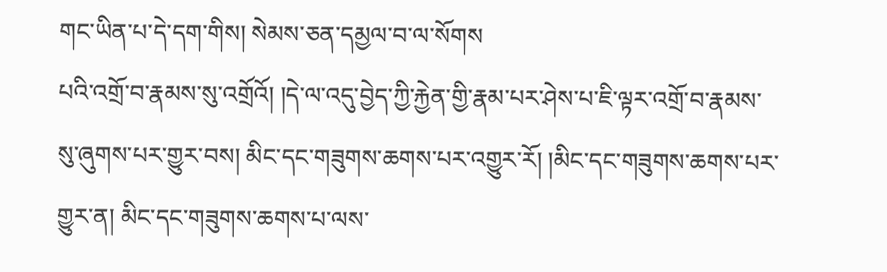གང་ཡིན་པ་དེ་དག་གིས། སེམས་ཅན་དམྱལ་བ་ལ་སོགས
པའི་འགྲོ་བ་རྣམས་སུ་འགྲོའོ། །དེ་ལ་འདུ་བྱེད་ཀྱི་རྐྱེན་གྱི་རྣམ་པར་ཤེས་པ་ཇི་ལྟར་འགྲོ་བ་རྣམས་སུ་ཞུགས་པར་གྱུར་བས། མིང་དང་གཟུགས་ཆགས་པར་འགྱུར་རོ། །མིང་དང་གཟུགས་ཆགས་པར་གྱུར་ན། མིང་དང་གཟུགས་ཆགས་པ་ལས་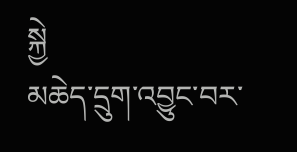སྐྱེ
མཆེད་དྲུག་འབྱུང་བར་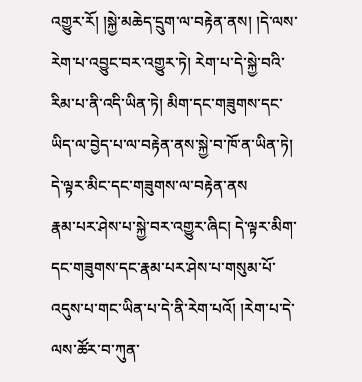འགྱུར་རོ། །སྐྱེ་མཆེད་དྲུག་ལ་བརྟེན་ནས། །དེ་ལས་རེག་པ་འབྱུང་བར་འགྱུར་ཏེ། རེག་པ་དེ་སྐྱེ་བའི་རིམ་པ་ནི་འདི་ཡིན་ཏེ། མིག་དང་གཟུགས་དང་ཡིད་ལ་བྱེད་པ་ལ་བརྟེན་ནས་སྐྱེ་བ་ཁོ་ན་ཡིན་ཏེ། དེ་ལྟར་མིང་དང་གཟུགས་ལ་བརྟེན་ནས
རྣམ་པར་ཤེས་པ་སྐྱེ་བར་འགྱུར་ཞིང། དེ་ལྟར་མིག་དང་གཟུགས་དང་རྣམ་པར་ཤེས་པ་གསུམ་པོ་འདུས་པ་གང་ཡིན་པ་དེ་ནི་རེག་པའོ། །རེག་པ་དེ་ལས་ཚོར་བ་ཀུན་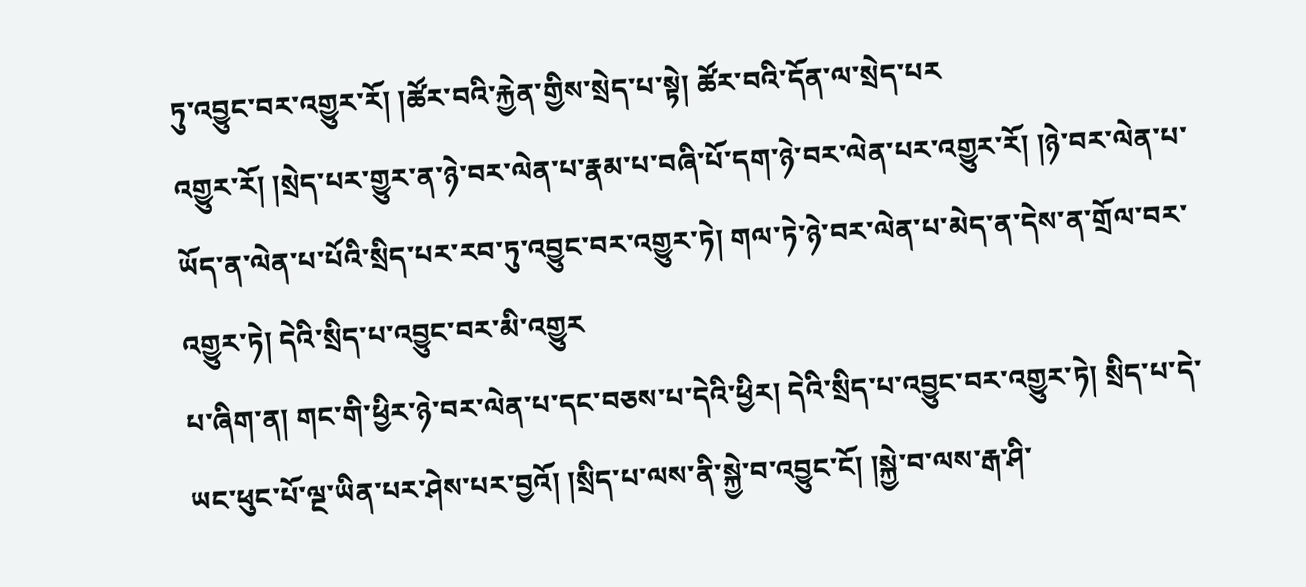ཏུ་འབྱུང་བར་འགྱུར་རོ། །ཚོར་བའི་རྐྱེན་གྱིས་སྲེད་པ་སྟེ། ཚོར་བའི་དོན་ལ་སྲེད་པར
འགྱུར་རོ། །སྲེད་པར་གྱུར་ན་ཉེ་བར་ལེན་པ་རྣམ་པ་བཞི་པོ་དག་ཉེ་བར་ལེན་པར་འགྱུར་རོ། །ཉེ་བར་ལེན་པ་ཡོད་ན་ལེན་པ་པོའི་སྲིད་པར་རབ་ཏུ་འབྱུང་བར་འགྱུར་ཏེ། གལ་ཏེ་ཉེ་བར་ལེན་པ་མེད་ན་དེས་ན་གྲོལ་བར་འགྱུར་ཏེ། དེའི་སྲིད་པ་འབྱུང་བར་མི་འགྱུར
པ་ཞིག་ན། གང་གི་ཕྱིར་ཉེ་བར་ལེན་པ་དང་བཅས་པ་དེའི་ཕྱིར། དེའི་སྲིད་པ་འབྱུང་བར་འགྱུར་ཏེ། སྲིད་པ་དེ་ཡང་ཕུང་པོ་ལྔ་ཡིན་པར་ཤེས་པར་བྱའོ། །སྲིད་པ་ལས་ནི་སྐྱེ་བ་འབྱུང་ངོ། །སྐྱེ་བ་ལས་རྒ་ཤི་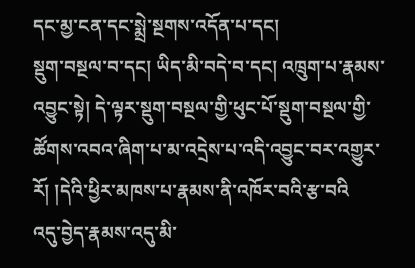དང་མྱ་ངན་དང་སྨྲེ་སྔགས་འདོན་པ་དང།
སྡུག་བསྔལ་བ་དང། ཡིད་མི་བདེ་བ་དང། འཁྲུག་པ་རྣམས་འབྱུང་སྟེ། དེ་ལྟར་སྡུག་བསྔལ་གྱི་ཕུང་པོ་སྡུག་བསྔལ་གྱི་ཚོགས་འབའ་ཞིག་པ་མ་འདྲེས་པ་འདི་འབྱུང་བར་འགྱུར་རོ། །དེའི་ཕྱིར་མཁས་པ་རྣམས་ནི་འཁོར་བའི་རྩ་བའི
འདུ་བྱེད་རྣམས་འདུ་མི་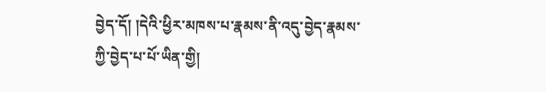བྱེད་དོ། །དེའི་ཕྱིར་མཁས་པ་རྣམས་ནི་འདུ་བྱེད་རྣམས་ཀྱི་བྱེད་པ་པོ་ཡིན་གྱི།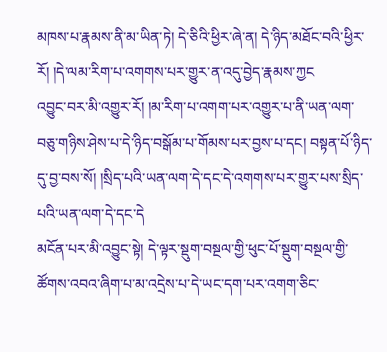མཁས་པ་རྣམས་ནི་མ་ཡིན་ཏེ། དེ་ཅིའི་ཕྱིར་ཞེ་ན། དེ་ཉིད་མཐོང་བའི་ཕྱིར་རོ། །དེ་ལམ་རིག་པ་འགགས་པར་གྱུར་ན་འདུ་བྱེད་རྣམས་ཀྱང
འབྱུང་བར་མི་འགྱུར་རོ། །མ་རིག་པ་འགག་པར་འགྱུར་པ་ནི་ཡན་ལག་བཅུ་གཉིས་ཤེས་པ་དེ་ཉིད་བསྒོམ་པ་གོམས་པར་བྱས་པ་དང། བསྟན་པོ་ཉིད་དུ་བྱ་བས་སོ། །སྲིད་པའི་ཡན་ལག་དེ་དང་དེ་འགགས་པར་གྱུར་པས་སྲིད་པའི་ཡན་ལག་དེ་དང་དེ
མངོན་པར་མི་འབྱུང་སྟེ། དེ་ལྟར་སྡུག་བསྔལ་གྱི་ཕུང་པོ་སྡུག་བསྔལ་གྱི་ཚོགས་འབའ་ཞིག་པ་མ་འདྲེས་པ་དེ་ཡང་དག་པར་འགག་ཅིང་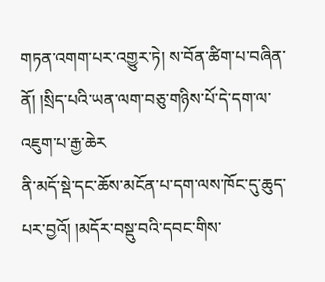གཏན་འགག་པར་འགྱུར་ཏེ། ས་བོན་ཚིག་པ་བཞིན་ནོ། །སྲིད་པའི་ཡན་ལག་བཅུ་གཉིས་པོ་དེ་དག་ལ་འཇུག་པ་རྒྱ་ཆེར
ནི་མདོ་སྡེ་དང་ཆོས་མངོན་པ་དག་ལས་ཁོང་དུ་ཆུད་པར་བྱའོ། །མདོར་བསྡུ་བའི་དབང་གིས་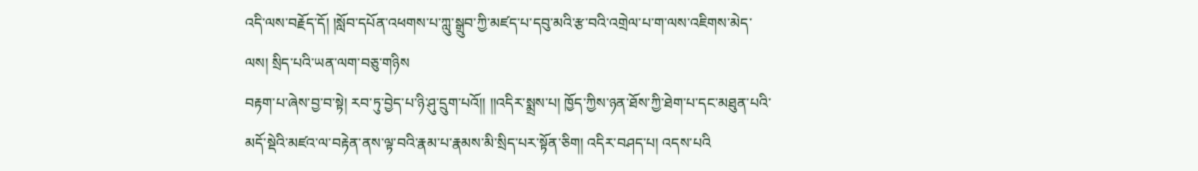འདི་ལས་བརྗོད་དོ། །སློབ་དཔོན་འཕགས་པ་ཀླུ་སྒྲུབ་ཀྱི་མཛད་པ་དབུ་མའི་རྩ་བའི་འགྲེལ་པ་ག་ལས་འཇིགས་མེད་ལས། སྲིད་པའི་ཡན་ལག་བཅུ་གཉིས
བརྟག་པ་ཞེས་བྱ་བ་སྟེ། རབ་ཏུ་བྱེད་པ་ཉི་ཤུ་དྲུག་པའོ།། །།འདིར་སྨྲས་པ། ཁྱོད་ཀྱིས་ཉན་ཐོས་ཀྱི་ཐེག་པ་དང་མཐུན་པའི་མདོ་སྡེའི་མཛའ་ལ་བརྟེན་ནས་ལྟ་བའི་རྣམ་པ་རྣམས་མི་སྲིད་པར་སྟོན་ཅིག། འདིར་བཤད་པ། འདས་པའི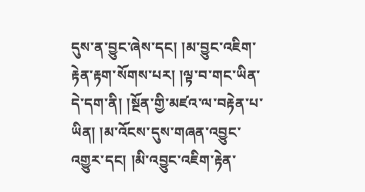དུས་ན་བྱུང་ཞེས་དང། །མ་བྱུང་འཇིག་རྟེན་རྟག་སོགས་པར། །ལྟ་བ་གང་ཡིན་དེ་དག་ནི། །སྔོན་གྱི་མཛའ་ལ་བརྟེན་པ་ཡིན། །མ་འོངས་དུས་གཞན་འབྱུང་འགྱུར་དང། །མི་འབྱུང་འཇིག་རྟེན་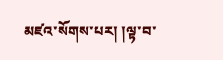མཛའ་སོགས་པར། །ལྟ་བ་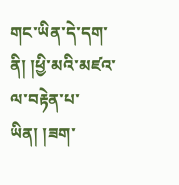གང་ཡིན་དེ་དག་ནི། །ཕྱི་མའི་མཛའ་
ལ་བརྟེན་པ་ཡིན། །ཟག་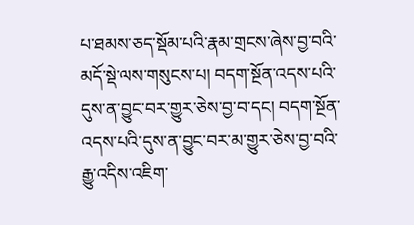པ་ཐམས་ཅད་སྡོམ་པའི་རྣམ་གྲངས་ཞེས་བྱ་བའི་མདོ་སྡེ་ལས་གསུངས་པ། བདག་སྔོན་འདས་པའི་དུས་ན་བྱུང་བར་གྱུར་ཅེས་བྱ་བ་དང། བདག་སྔོན་འདས་པའི་དུས་ན་བྱུང་བར་མ་གྱུར་ཅེས་བྱ་བའི་རྒྱུ་འདིས་འཇིག་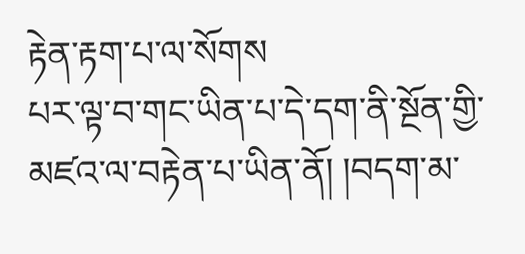རྟེན་རྟག་པ་ལ་སོགས
པར་ལྟ་བ་གང་ཡིན་པ་དེ་དག་ནི་སྔོན་གྱི་མཛའ་ལ་བརྟེན་པ་ཡིན་ནོ། །བདག་མ་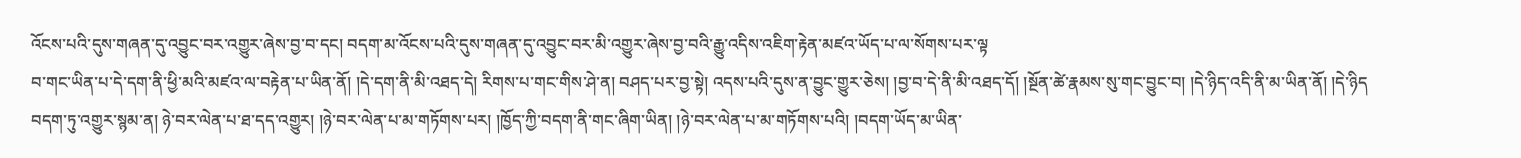འོངས་པའི་དུས་གཞན་དུ་འབྱུང་བར་འགྱུར་ཞེས་བྱ་བ་དང། བདག་མ་འོངས་པའི་དུས་གཞན་དུ་འབྱུང་བར་མི་འགྱུར་ཞེས་བྱ་བའི་རྒྱུ་འདིས་འཇིག་རྟེན་མཛའ་ཡོད་པ་ལ་སོགས་པར་ལྟ
བ་གང་ཡིན་པ་དེ་དག་ནི་ཕྱི་མའི་མཛའ་ལ་བརྟེན་པ་ཡིན་ནོ། །དེ་དག་ནི་མི་འཐད་དེ། རིགས་པ་གང་གིས་ཤེ་ན། བཤད་པར་བྱ་སྟེ། འདས་པའི་དུས་ན་བྱུང་གྱུར་ཅེས། །བྱ་བ་དེ་ནི་མི་འཐད་དོ། །སྔོན་ཚེ་རྣམས་སུ་གང་བྱུང་བ། །དེ་ཉིད་འདི་ནི་མ་ཡིན་ནོ། །དེ་ཉིད
བདག་ཏུ་འགྱུར་སྙམ་ན། ཉེ་བར་ལེན་པ་ཐ་དད་འགྱུར། །ཉེ་བར་ལེན་པ་མ་གཏོགས་པར། །ཁྱོད་ཀྱི་བདག་ནི་གང་ཞིག་ཡིན། །ཉེ་བར་ལེན་པ་མ་གཏོགས་པའི། །བདག་ཡོད་མ་ཡིན་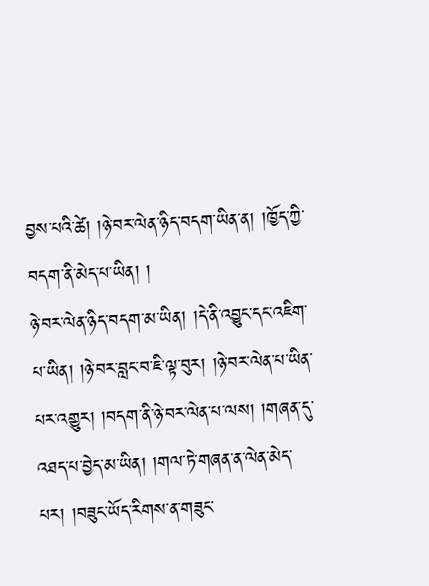བྱས་པའི་ཚེ། །ཉེ་བར་ལེན་ཉིད་བདག་ཡིན་ན། །ཁྱོད་ཀྱི་བདག་ནི་མེད་པ་ཡིན། །
ཉེ་བར་ལེན་ཉིད་བདག་མ་ཡིན། །དེ་ནི་འབྱུང་དང་འཇིག་པ་ཡིན། །ཉེ་བར་བླང་བ་ཇི་ལྟ་བུར། །ཉེ་བར་ལེན་པ་ཡིན་པར་འགྱུར། །བདག་ནི་ཉེ་བར་ལེན་པ་ལས། །གཞན་དུ་འཐད་པ་བྱེད་མ་ཡིན། །གལ་ཏེ་གཞན་ན་ལེན་མེད་པར། །བཟུང་ཡོད་རིགས་ན་གཟུང་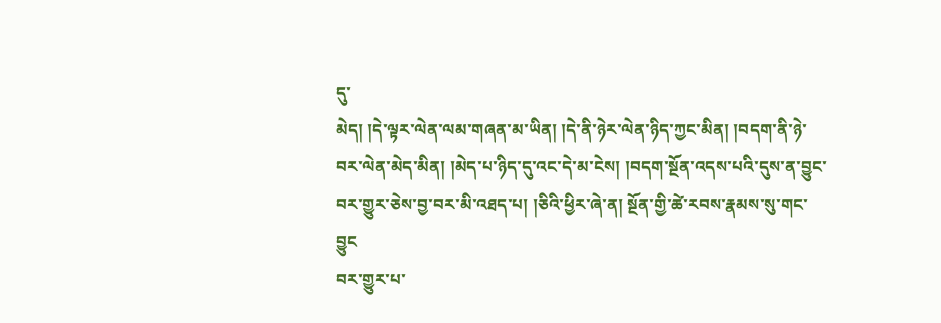དུ་
མེད། །དེ་ལྟར་ལེན་ལམ་གཞན་མ་ཡིན། །དེ་ནི་ཉེར་ལེན་ཉིད་ཀྱང་མིན། །བདག་ནི་ཉེ་བར་ལེན་མེད་མིན། །མེད་པ་ཉིད་དུ་འང་དེ་མ་ངེས། །བདག་སྔོན་འདས་པའི་དུས་ན་བྱུང་བར་གྱུར་ཅེས་བྱ་བར་མི་འཐད་པ། །ཅིའི་ཕྱིར་ཞེ་ན། སྔོན་གྱི་ཚེ་རབས་རྣམས་སུ་གང་བྱུང
བར་གྱུར་པ་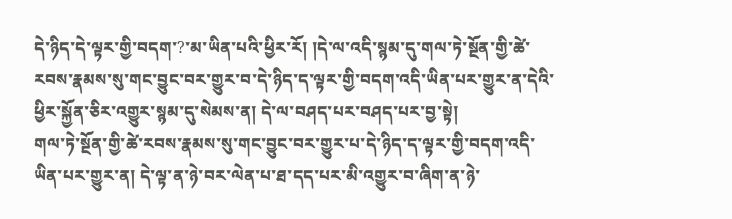དེ་ཉིད་དེ་ལྟར་གྱི་བདག་?་མ་ཡིན་པའི་ཕྱིར་རོ། །དེ་ལ་འདི་སྙམ་དུ་གལ་ཏེ་སྔོན་གྱི་ཚེ་རབས་རྣམས་སུ་གང་བྱུང་བར་གྱུར་བ་དེ་ཉིད་ད་ལྟར་གྱི་བདག་འདི་ཡིན་པར་གྱུར་ན་དེའི་ཕྱིར་སྐྱོན་ཅིར་འགྱུར་སྙམ་དུ་སེམས་ན། དེ་ལ་བཤད་པར་བཤད་པར་བྱ་སྟེ།
གལ་ཏེ་སྔོན་གྱི་ཚེ་རབས་རྣམས་སུ་གང་བྱུང་བར་གྱུར་པ་དེ་ཉིད་ད་ལྟར་གྱི་བདག་འདི་ཡིན་པར་གྱུར་ན། དེ་ལྟ་ན་ཉེ་བར་ལེན་པ་ཐ་དད་པར་མི་འགྱུར་བ་ཞིག་ན་ཉེ་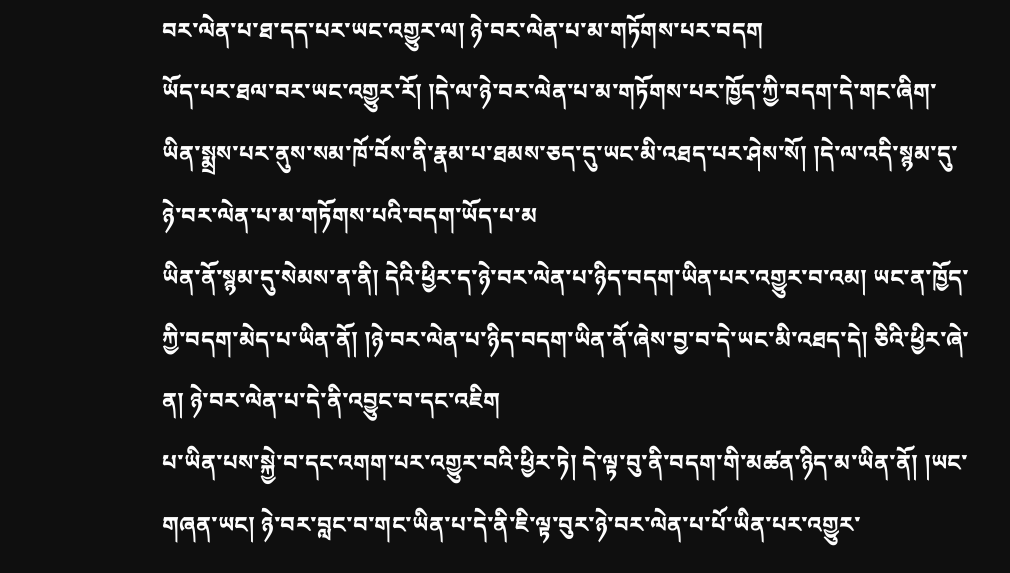བར་ལེན་པ་ཐ་དད་པར་ཡང་འགྱུར་ལ། ཉེ་བར་ལེན་པ་མ་གཏོགས་པར་བདག
ཡོད་པར་ཐལ་བར་ཡང་འགྱུར་རོ། །དེ་ལ་ཉེ་བར་ལེན་པ་མ་གཏོགས་པར་ཁྱོད་ཀྱི་བདག་དེ་གང་ཞིག་ཡིན་སྨྲས་པར་ནུས་སམ་ཁོ་བོས་ནི་རྣམ་པ་ཐམས་ཅད་དུ་ཡང་མི་འཐད་པར་ཤེས་སོ། །དེ་ལ་འདི་སྙམ་དུ་ཉེ་བར་ལེན་པ་མ་གཏོགས་པའི་བདག་ཡོད་པ་མ
ཡིན་ནོ་སྙམ་དུ་སེམས་ན་ནི། དེའི་ཕྱིར་ད་ཉེ་བར་ལེན་པ་ཉིད་བདག་ཡིན་པར་འགྱུར་བ་འམ། ཡང་ན་ཁྱོད་ཀྱི་བདག་མེད་པ་ཡིན་ནོ། །ཉེ་བར་ལེན་པ་ཉིད་བདག་ཡིན་ནོ་ཞེས་བྱ་བ་དེ་ཡང་མི་འཐད་དེ། ཅིའི་ཕྱིར་ཞེ་ན། ཉེ་བར་ལེན་པ་དེ་ནི་འབྱུང་བ་དང་འཇིག
པ་ཡིན་པས་སྐྱེ་བ་དང་འགག་པར་འགྱུར་བའི་ཕྱིར་ཏེ། དེ་ལྟ་བུ་ནི་བདག་གི་མཚན་ཉིད་མ་ཡིན་ནོ། །ཡང་གཞན་ཡང། ཉེ་བར་བླང་བ་གང་ཡིན་པ་དེ་ནི་ཇི་ལྟ་བུར་ཉེ་བར་ལེན་པ་པོ་ཡིན་པར་འགྱུར་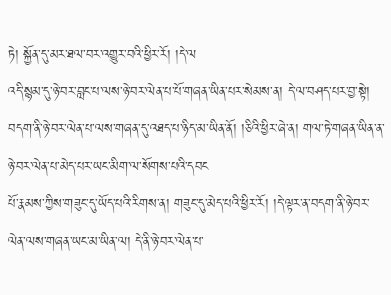ཏེ། སྐྱོན་དུ་མར་ཐལ་བར་འགྱུར་བའི་ཕྱིར་རོ། །དེ་ལ
འདི་སྙམ་དུ་ཉེ་བར་བླང་པ་ལས་ཉེ་བར་ལེན་པ་པོ་གཞན་ཡིན་པར་སེམས་ན། དེ་ལ་བཤད་པར་བྱ་སྟེ། བདག་ནི་ཉེ་བར་ལེན་པ་ལས་གཞན་དུ་འཐད་པ་ཉིད་མ་ཡིན་ནོ། །ཅིའི་ཕྱིར་ཞེ་ན། གལ་ཏེ་གཞན་ཡིན་ན་ཉེ་བར་ལེན་པ་མེད་པར་ཡང་མིག་ལ་སོགས་པའི་དབང
པོ་རྣམས་ཀྱིས་གཟུང་དུ་ཡོད་པའི་རིགས་ན། གཟུང་དུ་མེད་པའི་ཕྱིར་རོ། །དེ་ལྟར་ན་བདག་ནི་ཉེ་བར་ལེན་ལས་གཞན་ཡང་མ་ཡིན་ལ། དེ་ནི་ཉེ་བར་ལེན་པ་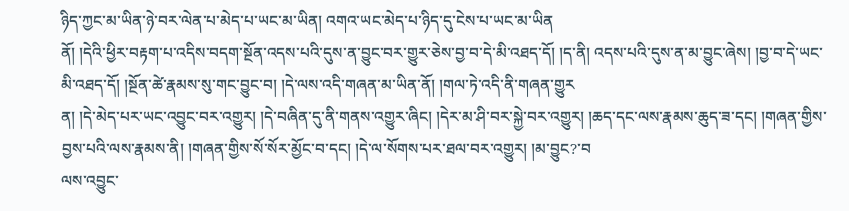ཉིད་ཀྱང་མ་ཡིན་ཉེ་བར་ལེན་པ་མེད་པ་ཡང་མ་ཡིན། འགའ་ཡང་མེད་པ་ཉིད་དུ་ངེས་པ་ཡང་མ་ཡིན
ནོ། །དེའི་ཕྱིར་བརྟག་པ་འདིས་བདག་སྔོན་འདས་པའི་དུས་ན་བྱུང་བར་གྱུར་ཅེས་བྱ་བ་དེ་མི་འཐད་དོ། །ད་ནི། འདས་པའི་དུས་ན་མ་བྱུང་ཞེས། །བྱ་བ་དེ་ཡང་མི་འཐད་དོ། །སྔོན་ཚེ་རྣམས་སུ་གང་བྱུང་བ། །དེ་ལས་འདི་གཞན་མ་ཡིན་ནོ། །གལ་ཏེ་འདི་ནི་གཞན་གྱུར
ན། །དེ་མེད་པར་ཡང་འབྱུང་བར་འགྱུར། །དེ་བཞིན་དུ་ནི་གནས་འགྱུར་ཞིང། །དེར་མ་ཤི་བར་སྐྱེ་བར་འགྱུར། །ཆད་དང་ལས་རྣམས་ཆུད་ཟ་དང། །གཞན་གྱིས་བྱས་པའི་ལས་རྣམས་ནི། །གཞན་གྱིས་སོ་སོར་མྱོང་བ་དང། །དེ་ལ་སོགས་པར་ཐལ་བར་འགྱུར། །མ་བྱུང?་བ
ལས་འབྱུང་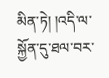མིན་ཏེ། །འདི་ལ་སྐྱོན་དུ་ཐལ་བར་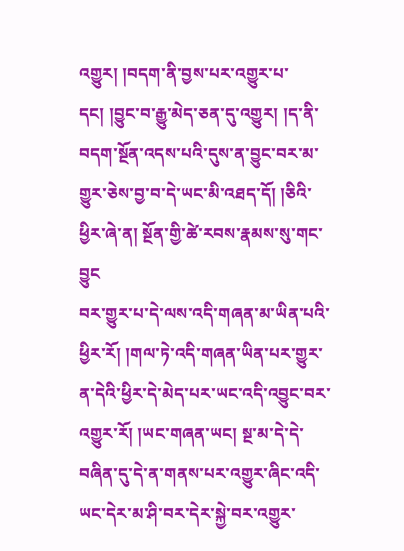འགྱུར། །བདག་ནི་བྱས་པར་འགྱུར་པ་དང། །བྱུང་བ་རྒྱུ་མེད་ཅན་དུ་འགྱུར། །ད་ནི་བདག་སྔོན་འདས་པའི་དུས་ན་བྱུང་བར་མ་གྱུར་ཅེས་བྱ་བ་དེ་ཡང་མི་འཐད་དོ། །ཅིའི་ཕྱིར་ཞེ་ན། སྔོན་གྱི་ཚེ་རབས་རྣམས་སུ་གང་བྱུང
བར་གྱུར་པ་དེ་ལས་འདི་གཞན་མ་ཡིན་པའི་ཕྱིར་རོ། །གལ་ཏེ་འདི་གཞན་ཡིན་པར་གྱུར་ན་དེའི་ཕྱིར་དེ་མེད་པར་ཡང་འདི་འབྱུང་བར་འགྱུར་རོ། །ཡང་གཞན་ཡང། སྔ་མ་དེ་དེ་བཞིན་དུ་དེ་ན་གནས་པར་འགྱུར་ཞིང་འདི་ཡང་དེར་མ་ཤི་བར་དེར་སྐྱེ་བར་འགྱུར་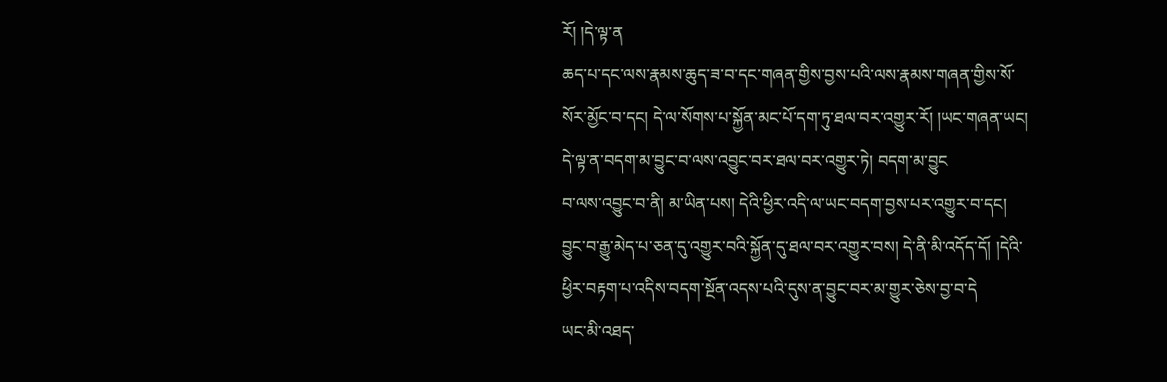རོ། །དེ་ལྟ་ན
ཆད་པ་དང་ལས་རྣམས་ཆུད་ཟ་བ་དང་གཞན་གྱིས་བྱས་པའི་ལས་རྣམས་གཞན་གྱིས་སོ་སོར་མྱོང་བ་དང། དེ་ལ་སོགས་པ་སྐྱོན་མང་པོ་དག་ཏུ་ཐལ་བར་འགྱུར་རོ། །ཡང་གཞན་ཡང། དེ་ལྟ་ན་བདག་མ་བྱུང་བ་ལས་འབྱུང་བར་ཐལ་བར་འགྱུར་ཏེ། བདག་མ་བྱུང
བ་ལས་འབྱུང་བ་ནི། མ་ཡིན་པས། དེའི་ཕྱིར་འདི་ལ་ཡང་བདག་བྱས་པར་འགྱུར་བ་དང། བྱུང་བ་རྒྱུ་མེད་པ་ཅན་དུ་འགྱུར་བའི་སྐྱོན་དུ་ཐལ་བར་འགྱུར་བས། དེ་ནི་མི་འདོད་དོ། །དེའི་ཕྱིར་བརྟག་པ་འདིས་བདག་སྔོན་འདས་པའི་དུས་ན་བྱུང་བར་མ་གྱུར་ཅེས་བྱ་བ་དེ
ཡང་མི་འཐད་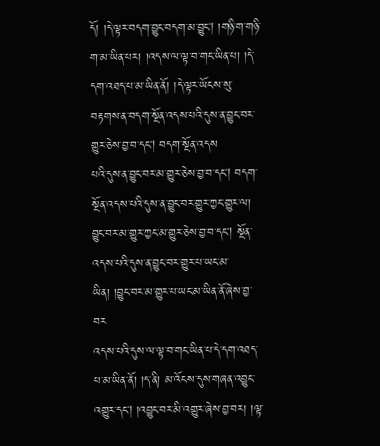དོ། །དེ་ལྟར་བདག་བྱུང་བདག་མ་བྱུང། །གཉི་ག་གཉི་ག་མ་ཡིན་པར། །འདས་ལ་ལྟ་བ་གང་ཡིན་པ། །དེ་དག་འཐད་པ་མ་ཡིན་ནོ། །དེ་ལྟར་ཡོངས་སུ་བརྟགས་ན་བདག་སྔོན་འདས་པའི་དུས་ན་བྱུང་བར་གྱུར་ཅེས་བྱ་བ་དང། བདག་སྔོན་འདས
པའི་དུས་ན་བྱུང་བར་མ་གྱུར་ཅེས་བྱ་བ་དང། བདག་སྔོན་འདས་པའི་དུས་ན་བྱུང་བར་གྱུར་ཀྱང་གྱུར་ལ། བྱུང་བར་མ་གྱུར་ཀྱང་མ་གྱུར་ཅེས་བྱ་བ་དང། སྔོན་འདས་པའི་དུས་ན་བྱུང་བར་གྱུར་པ་ཡང་མ་ཡིན། །བྱུང་བར་མ་གྱུར་པ་ཡང་མ་ཡིན་ནོ་ཞེས་བྱ་བར
འདས་པའི་དུས་ལ་ལྟ་བ་གང་ཡིན་པ་དེ་དག་འཐད་པ་མ་ཡིན་ནོ། །ད་ནི། མ་འོངས་དུས་གཞན་འབྱུང་འགྱུར་དང། །འབྱུང་བར་མི་འགྱུར་ཞེས་བྱ་བར། །ལྟ་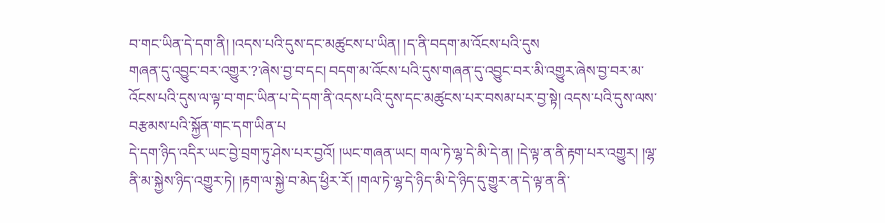བ་གང་ཡིན་དེ་དག་ནི། །འདས་པའི་དུས་དང་མཚུངས་པ་ཡིན། །ད་ནི་བདག་མ་འོངས་པའི་དུས
གཞན་དུ་འབྱུང་བར་འགྱུར་?་ཞེས་བྱ་བ་དང། བདག་མ་འོངས་པའི་དུས་གཞན་དུ་འབྱུང་བར་མི་འགྱུར་ཞེས་བྱ་བར་མ་འོངས་པའི་དུས་ལ་ལྟ་བ་གང་ཡིན་པ་དེ་དག་ནི་འདས་པའི་དུས་དང་མཚུངས་པར་བསམ་པར་བྱ་སྟེ། འདས་པའི་དུས་ལས་བརྩམས་པའི་སྐྱོན་གང་དག་ཡིན་པ
དེ་དག་ཉིད་འདིར་ཡང་བྱེ་བྲག་ཏུ་ཤེས་པར་བྱའོ། །ཡང་གཞན་ཡང། གལ་ཏེ་ལྷ་དེ་མི་དེ་ན། །དེ་ལྟ་ན་ནི་རྟག་པར་འགྱུར། །ལྷ་ནི་མ་སྐྱེས་ཉིད་འགྱུར་ཏེ། །རྟག་ལ་སྐྱེ་བ་མེད་ཕྱིར་རོ། །གལ་ཏེ་ལྷ་དེ་ཉིད་མི་དེ་ཉིད་དུ་གྱུར་ན་དེ་ལྟ་ན་ནི་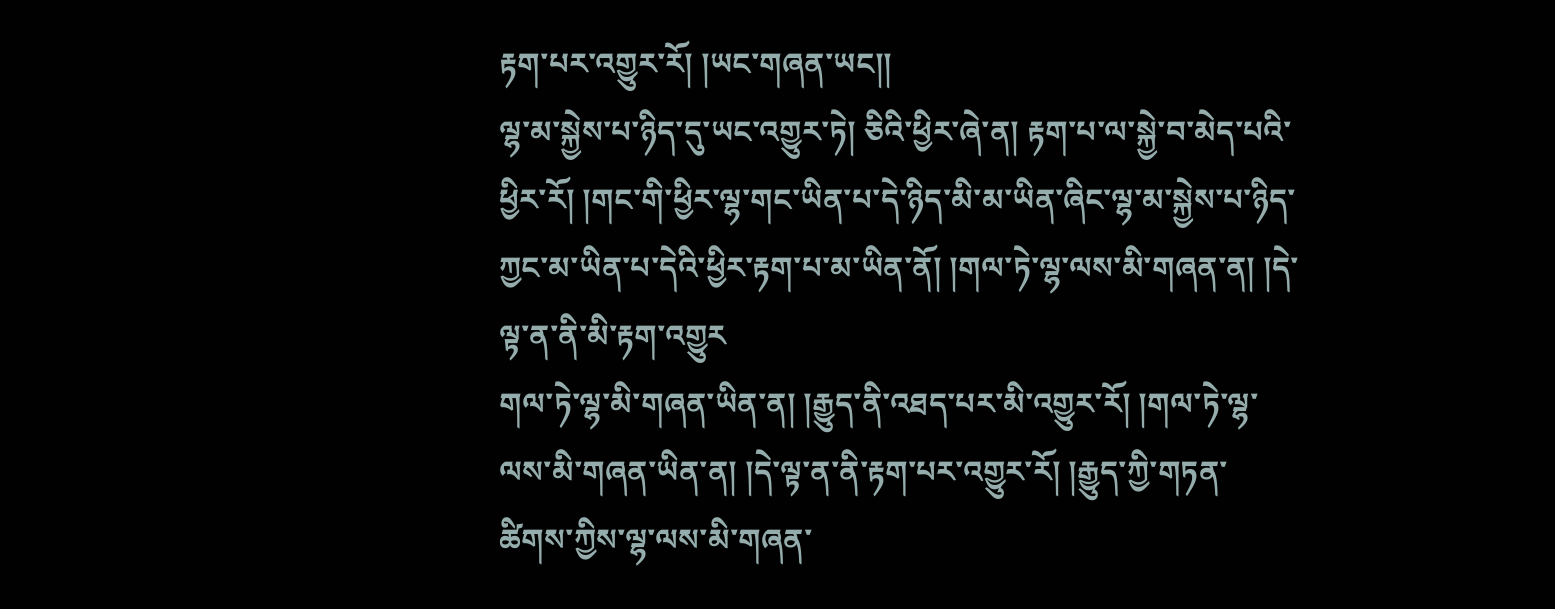རྟག་པར་འགྱུར་རོ། །ཡང་གཞན་ཡང།།
ལྷ་མ་སྐྱེས་པ་ཉིད་དུ་ཡང་འགྱུར་ཏེ། ཅིའི་ཕྱིར་ཞེ་ན། རྟག་པ་ལ་སྐྱེ་བ་མེད་པའི་ཕྱིར་རོ། །གང་གི་ཕྱིར་ལྷ་གང་ཡིན་པ་དེ་ཉིད་མི་མ་ཡིན་ཞིང་ལྷ་མ་སྐྱེས་པ་ཉིད་ཀྱང་མ་ཡིན་པ་དེའི་ཕྱིར་རྟག་པ་མ་ཡིན་ནོ། །གལ་ཏེ་ལྷ་ལས་མི་གཞན་ན། །དེ་ལྟ་ན་ནི་མི་རྟག་འགྱུར
གལ་ཏེ་ལྷ་མི་གཞན་ཡིན་ན། །རྒྱུད་ནི་འཐད་པར་མི་འགྱུར་རོ། །གལ་ཏེ་ལྷ་ལས་མི་གཞན་ཡིན་ན། །དེ་ལྟ་ན་ནི་རྟག་པར་འགྱུར་རོ། །རྒྱུད་ཀྱི་གཏན་ཚིགས་ཀྱིས་ལྷ་ལས་མི་གཞན་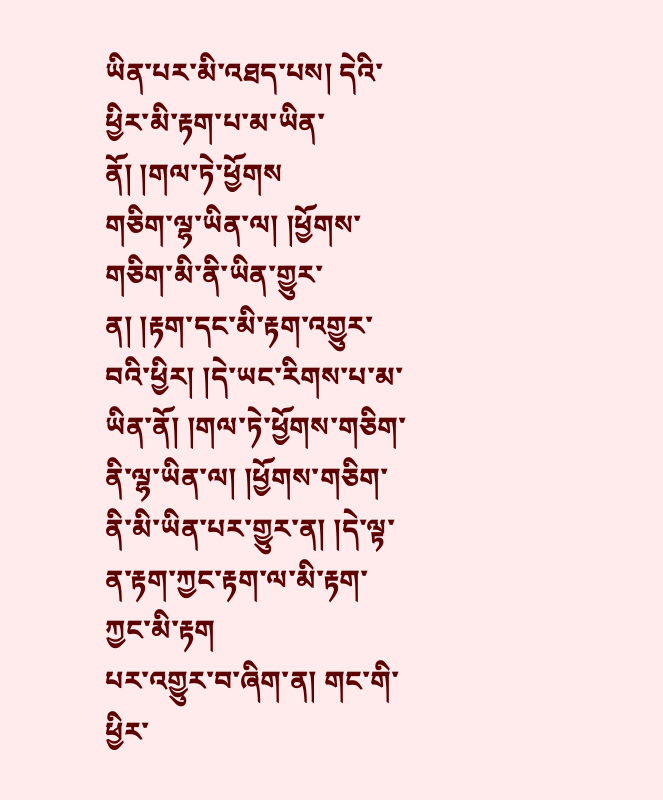ཡིན་པར་མི་འཐད་པས། དེའི་ཕྱིར་མི་རྟག་པ་མ་ཡིན་ནོ། །གལ་ཏེ་ཕྱོགས
གཅིག་ལྷ་ཡིན་ལ། །ཕྱོགས་གཅིག་མི་ནི་ཡིན་གྱུར་ན། །རྟག་དང་མི་རྟག་འགྱུར་བའི་ཕྱིར། །དེ་ཡང་རིགས་པ་མ་ཡིན་ནོ། །གལ་ཏེ་ཕྱོགས་གཅིག་ནི་ལྷ་ཡིན་ལ། །ཕྱོགས་གཅིག་ནི་མི་ཡིན་པར་གྱུར་ན། །དེ་ལྟ་ན་རྟག་ཀྱང་རྟག་ལ་མི་རྟག་ཀྱང་མི་རྟག
པར་འགྱུར་བ་ཞིག་ན། གང་གི་ཕྱིར་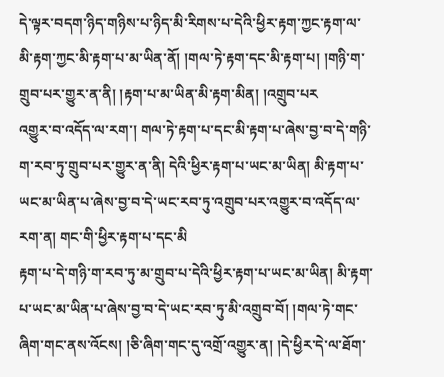དེ་ལྟར་བདག་ཉིད་གཉིས་པ་ཉིད་མི་རིགས་པ་དེའི་ཕྱིར་རྟག་ཀྱང་རྟག་ལ་མི་རྟག་ཀྱང་མི་རྟག་པ་མ་ཡིན་ནོ། །གལ་ཏེ་རྟག་དང་མི་རྟག་པ། །གཉི་ག་གྲུབ་པར་གྱུར་ན་ནི། །རྟག་པ་མ་ཡིན་མི་རྟག་མིན། །འགྲུབ་པར
འགྱུར་བ་འདོད་ལ་རག་། གལ་ཏེ་རྟག་པ་དང་མི་རྟག་པ་ཞེས་བྱ་བ་དེ་གཉི་ག་རབ་ཏུ་གྲུབ་པར་གྱུར་ན་ནི། དེའི་ཕྱིར་རྟག་པ་ཡང་མ་ཡིན། མི་རྟག་པ་ཡང་མ་ཡིན་པ་ཞེས་བྱ་བ་དེ་ཡང་རབ་ཏུ་འགྲུབ་པར་འགྱུར་བ་འདོད་ལ་རག་ན། གང་གི་ཕྱིར་རྟག་པ་དང་མི
རྟག་པ་དེ་གཉི་ག་རབ་ཏུ་མ་གྲུབ་པ་དེའི་ཕྱིར་རྟག་པ་ཡང་མ་ཡིན། མི་རྟག་པ་ཡང་མ་ཡིན་པ་ཞེས་བྱ་བ་དེ་ཡང་རབ་ཏུ་མི་འགྲུབ་བོ། །གལ་ཏེ་གང་ཞིག་གང་ནས་འོངས། །ཅི་ཞིག་གང་དུ་འགྲོ་འགྱུར་ན། །དེ་ཕྱིར་དེ་ལ་ཐོག་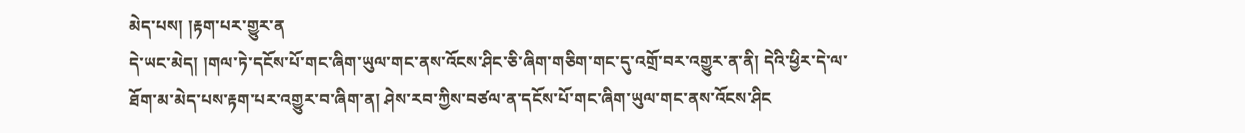མེད་པས། །རྟག་པར་གྱུར་ན
དེ་ཡང་མེད། །གལ་ཏེ་དངོས་པོ་གང་ཞིག་ཡུལ་གང་ནས་འོངས་ཤིང་ཅི་ཞིག་གཅིག་གང་དུ་འགྲོ་བར་འགྱུར་ན་ནི། དེའི་ཕྱིར་དེ་ལ་ཐོག་མ་མེད་པས་རྟག་པར་འགྱུར་བ་ཞིག་ན། ཤེས་རབ་ཀྱིས་བཙལ་ན་དངོས་པོ་གང་ཞིག་ཡུལ་གང་ནས་འོངས་ཤིང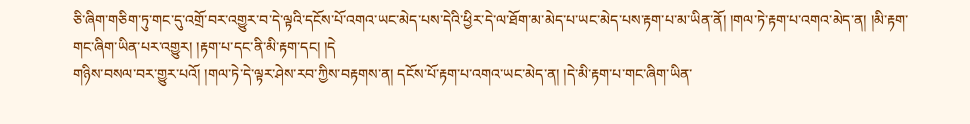ཅི་ཞིག་གཅིག་ཏུ་གང་དུ་འགྲོ་བར་འགྱུར་བ་དེ་ལྟའི་དངོས་པོ་འགའ་ཡང་མེད་པས་དེའི་ཕྱིར་དེ་ལ་ཐོག་མ་མེད་པ་ཡང་མེད་པས་རྟག་པ་མ་ཡིན་ནོ། །གལ་ཏེ་རྟག་པ་འགའ་མེད་ན། །མི་རྟག་གང་ཞིག་ཡིན་པར་འགྱུར། །རྟག་པ་དང་ནི་མི་རྟག་དང། །དེ
གཉིས་བསལ་བར་གྱུར་པའོ། །གལ་ཏེ་དེ་ལྟར་ཤེས་རབ་ཀྱིས་བརྟགས་ན། དངོས་པོ་རྟག་པ་འགའ་ཡང་མེད་ན། །དེ་མི་རྟག་པ་གང་ཞིག་ཡིན་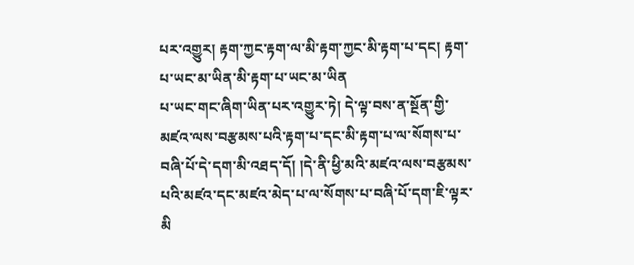པར་འགྱུར། རྟག་ཀྱང་རྟག་ལ་མི་རྟག་ཀྱང་མི་རྟག་པ་དང། རྟག་པ་ཡང་མ་ཡིན་མི་རྟག་པ་ཡང་མ་ཡིན
པ་ཡང་གང་ཞིག་ཡིན་པར་འགྱུར་ཏེ། དེ་ལྟ་བས་ན་སྔོན་གྱི་མཛའ་ལས་བརྩམས་པའི་རྟག་པ་དང་མི་རྟག་པ་ལ་སོགས་པ་བཞི་པོ་དེ་དག་མི་འཐད་དོ། །དེ་ནི་ཕྱི་མའི་མཛའ་ལས་བརྩམས་པའི་མཛའ་དང་མཛའ་མེད་པ་ལ་སོགས་པ་བཞི་པོ་དག་ཇི་ལྟར་མི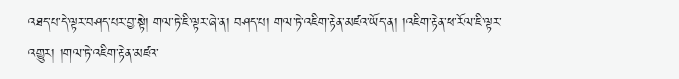འཐད་པ་དེ་ལྟར་བཤད་པར་བྱ་སྟེ། གལ་ཏེ་ཇི་ལྟར་ཞེ་ན། བཤད་པ། གལ་ཏེ་འཇིག་རྟེན་མཛའ་ཡོད་ན། །འཇིག་རྟེན་ཕ་རོལ་ཇི་ལྟར་འགྱུར། །གལ་ཏེ་འཇིག་རྟེན་མཛའ་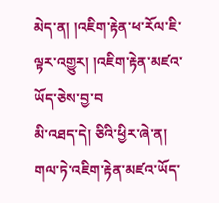མེད་ན། །འཇིག་རྟེན་ཕ་རོལ་ཇི་ལྟར་འགྱུར། །འཇིག་རྟེན་མཛའ་ཡོད་ཅེས་བྱ་བ
མི་འཐད་དེ། ཅིའི་ཕྱིར་ཞེ་ན། གལ་ཏེ་འཇིག་རྟེན་མཛའ་ཡོད་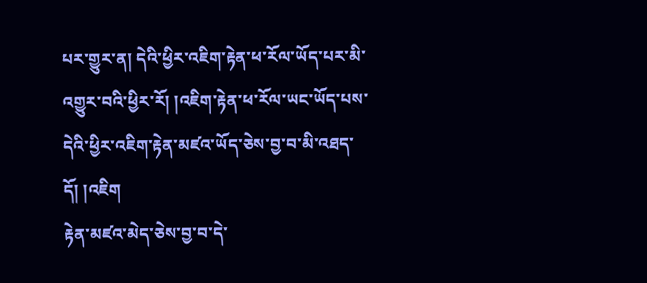པར་གྱུར་ན། དེའི་ཕྱིར་འཇིག་རྟེན་ཕ་རོལ་ཡོད་པར་མི་འགྱུར་བའི་ཕྱིར་རོ། །འཇིག་རྟེན་ཕ་རོལ་ཡང་ཡོད་པས་དེའི་ཕྱིར་འཇིག་རྟེན་མཛའ་ཡོད་ཅེས་བྱ་བ་མི་འཐད་དོ། །འཇིག
རྟེན་མཛའ་མེད་ཅེས་བྱ་བ་དེ་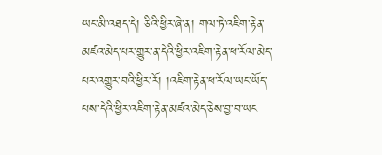ཡང་མི་འཐད་དེ། ཅིའི་ཕྱིར་ཞེ་ན། གལ་ཏེ་འཇིག་རྟེན་མཛའ་མེད་པར་གྱུར་ན་དེའི་ཕྱིར་འཇིག་རྟེན་ཕ་རོལ་མེད་པར་འགྱུར་བའི་ཕྱིར་རོ། །འཇིག་རྟེན་ཕ་རོལ་ཡང་ཡོད་པས་དེའི་ཕྱིར་འཇིག་རྟེན་མཛའ་མེད་ཅེས་བྱ་བ་ཡང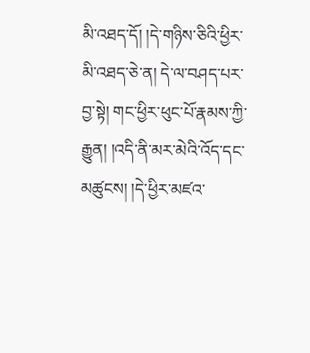མི་འཐད་དོ། །དེ་གཉིས་ཅིའི་ཕྱིར་མི་འཐད་ཅེ་ན། དེ་ལ་བཤད་པར་བྱ་སྟེ། གང་ཕྱིར་ཕུང་པོ་རྣམས་ཀྱི་རྒྱུན། །འདི་ནི་མར་མེའི་འོད་དང་མཚུངས། །དེ་ཕྱིར་མཛའ་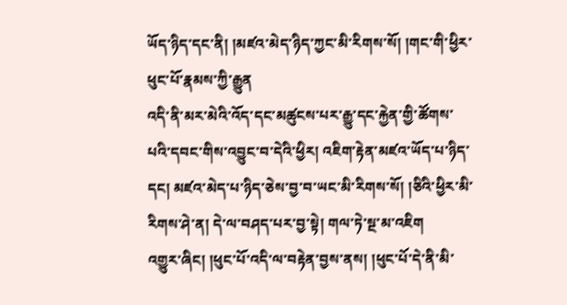ཡོད་ཉིད་དང་ནི། །མཛའ་མེད་ཉིད་ཀྱང་མི་རིགས་སོ། །གང་གི་ཕྱིར་ཕུང་པོ་རྣམས་ཀྱི་རྒྱུན
འདི་ནི་མར་མེའི་འོད་དང་མཚུངས་པར་རྒྱུ་དང་རྐྱེན་གྱི་ཚོགས་པའི་དབང་གིས་འབྱུང་བ་དེའི་ཕྱིར། འཇིག་རྟེན་མཛའ་ཡོད་པ་ཉིད་དང། མཛའ་མེད་པ་ཉིད་ཅེས་བྱ་བ་ཡང་མི་རིགས་སོ། །ཅིའི་ཕྱིར་མི་རིགས་ཤེ་ན། དེ་ལ་བཤད་པར་བྱ་སྟེ། གལ་ཏེ་སྔ་མ་འཇིག
འགྱུར་ཞིང། །ཕུང་པོ་འདི་ལ་བརྟེན་བྱས་ནས། །ཕུང་པོ་དེ་ནི་མི་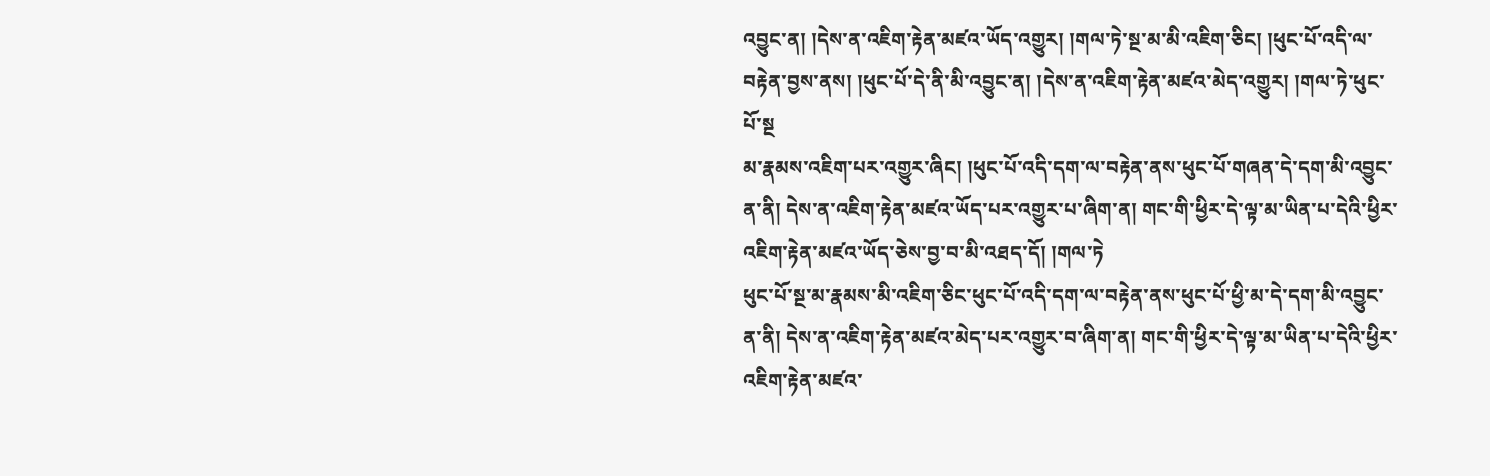འབྱུང་ན། །དེས་ན་འཇིག་རྟེན་མཛའ་ཡོད་འགྱུར། །གལ་ཏེ་སྔ་མ་མི་འཇིག་ཅིང། །ཕུང་པོ་འདི་ལ་བརྟེན་བྱས་ནས། །ཕུང་པོ་དེ་ནི་མི་འབྱུང་ན། །དེས་ན་འཇིག་རྟེན་མཛའ་མེད་འགྱུར། །གལ་ཏེ་ཕུང་པོ་སྔ
མ་རྣམས་འཇིག་པར་འགྱུར་ཞིང། །ཕུང་པོ་འདི་དག་ལ་བརྟེན་ནས་ཕུང་པོ་གཞན་དེ་དག་མི་འབྱུང་ན་ནི། དེས་ན་འཇིག་རྟེན་མཛའ་ཡོད་པར་འགྱུར་པ་ཞིག་ན། གང་གི་ཕྱིར་དེ་ལྟ་མ་ཡིན་པ་དེའི་ཕྱིར་འཇིག་རྟེན་མཛའ་ཡོད་ཅེས་བྱ་བ་མི་འཐད་དོ། །གལ་ཏེ
ཕུང་པོ་སྔ་མ་རྣམས་མི་འཇིག་ཅིང་ཕུང་པོ་འདི་དག་ལ་བརྟེན་ནས་ཕུང་པོ་ཕྱི་མ་དེ་དག་མི་འབྱུང་ན་ནི། དེས་ན་འཇིག་རྟེན་མཛའ་མེད་པར་འགྱུར་བ་ཞིག་ན། གང་གི་ཕྱིར་དེ་ལྟ་མ་ཡིན་པ་དེའི་ཕྱིར་འཇིག་རྟེན་མཛའ་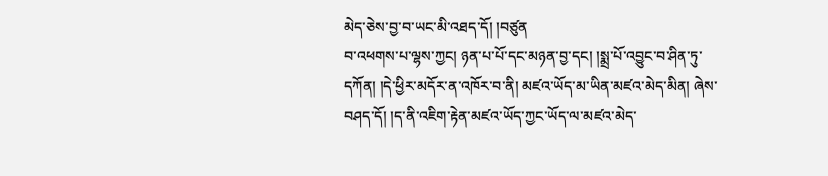མེད་ཅེས་བྱ་བ་ཡང་མི་འཐད་དོ། །བཙུན
བ་འཕགས་པ་ལྷས་ཀྱང། ཉན་པ་པོ་དང་མཉན་བྱ་དང། །སྨྲ་པོ་འབྱུང་བ་ཤིན་ཏུ་དཀོན། །དེ་ཕྱིར་མདོར་ན་འཁོར་བ་ནི། མཛའ་ཡོད་མ་ཡིན་མཛའ་མེད་མིན། ཞེས་བཤད་དོ། །ད་ནི་འཇིག་རྟེན་མཛའ་ཡོད་ཀྱང་ཡོད་ལ་མཛའ་མེད་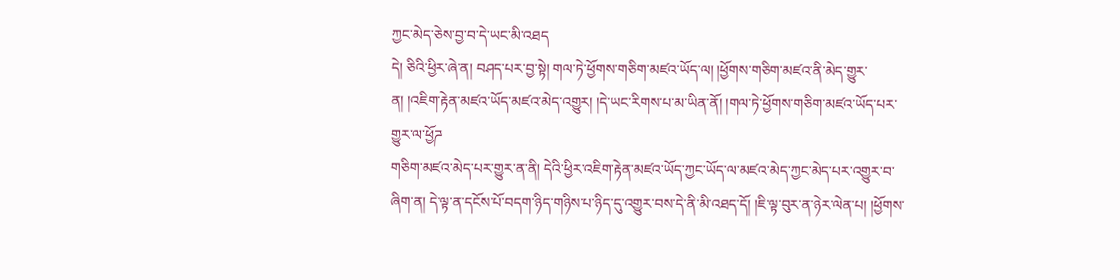ཀྱང་མེད་ཅེས་བྱ་བ་དེ་ཡང་མི་འཐད
དེ། ཅིའི་ཕྱིར་ཞེ་ན། བཤད་པར་བྱ་སྟེ། གལ་ཏེ་ཕྱོགས་གཅིག་མཛའ་ཡོད་ལ། །ཕྱོགས་གཅིག་མཛའ་ནི་མེད་གྱུར་ན། །འཇིག་རྟེན་མཛའ་ཡོད་མཛའ་མེད་འགྱུར། །དེ་ཡང་རིགས་པ་མ་ཡིན་ནོ། །གལ་ཏེ་ཕྱོགས་གཅིག་མཛའ་ཡོད་པར་གྱུར་ལ་ཕྱོཌ
གཅིག་མཛའ་མེད་པར་གྱུར་ན་ནི། དེའི་ཕྱིར་འཇིག་རྟེན་མཛའ་ཡོད་ཀྱང་ཡོད་ལ་མཛའ་མེད་ཀྱང་མེད་པར་འགྱུར་བ་ཞིག་ན། དེ་ལྟ་ན་དངོས་པོ་བདག་ཉིད་གཉིས་པ་ཉིད་དུ་འགྱུར་བས་དེ་ནི་མི་འཐད་དོ། །ཇི་ལྟ་བུར་ན་ཉེར་ལེན་པ། །ཕྱོགས་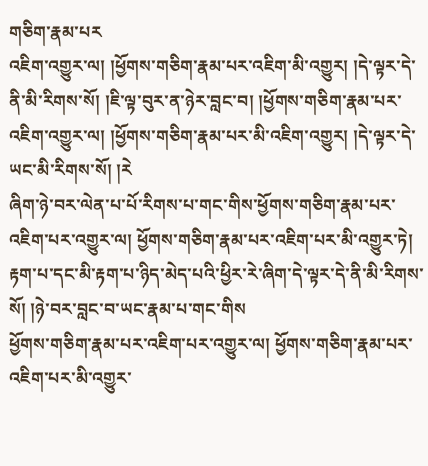གཅིག་རྣམ་པར
འཇིག་འགྱུར་ལ། །ཕྱོགས་གཅིག་རྣམ་པར་འཇིག་མི་འགྱུར། །དེ་ལྟར་དེ་ནི་མི་རིགས་སོ། །ཇི་ལྟ་བུར་ན་ཉེར་བླང་བ། །ཕྱོགས་གཅིག་རྣམ་པར་འཇིག་འགྱུར་ལ། །ཕྱོགས་གཅིག་རྣམ་པར་མི་འཇིག་འགྱུར། །དེ་ལྟར་དེ་ཡང་མི་རིགས་སོ། །རེ
ཞིག་ཉེ་བར་ལེན་པ་པོ་རིགས་པ་གང་གིས་ཕྱོགས་གཅིག་རྣམ་པར་འཇིག་པར་འགྱུར་ལ། ཕྱོགས་གཅིག་རྣམ་པར་འཇིག་པར་མི་འགྱུར་ཏེ། རྟག་པ་དང་མི་རྟག་པ་ཉིད་མེད་པའི་ཕྱིར་རེ་ཞིག་དེ་ལྟར་དེ་ནི་མི་རིགས་སོ། །ཉེ་བར་བླང་བ་ཡང་རྣམ་པ་གང་གིས
ཕྱོགས་གཅིག་རྣམ་པར་འཇིག་པར་འགྱུར་ལ། ཕྱོགས་གཅིག་རྣམ་པར་འཇིག་པར་མི་འགྱུར་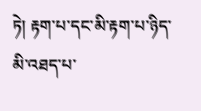ཏེ། རྟག་པ་དང་མི་རྟག་པ་ཉིད་མི་འཐད་པ་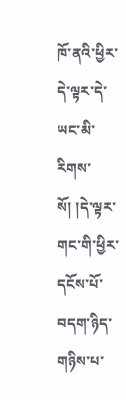ཁོ་ནའི་ཕྱིར་དེ་ལྟར་དེ་ཡང་མི་རིགས་སོ། །དེ་ལྟར་གང་གི་ཕྱིར་དངོས་པོ་བདག་ཉིད་གཉིས་པ་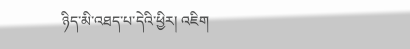ཉིད་མི་འཐད་པ་དེའི་ཕྱིར། འཇིག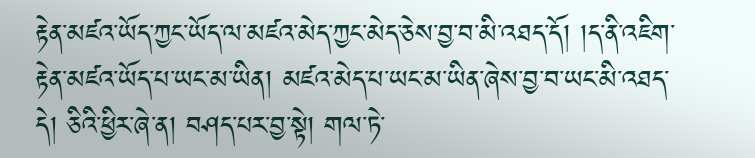རྟེན་མཛའ་ཡོད་ཀྱང་ཡོད་ལ་མཛའ་མེད་ཀྱང་མེད་ཅེས་བྱ་བ་མི་འཐད་དོ། །ད་ནི་འཇིག་རྟེན་མཛའ་ཡོད་པ་ཡང་མ་ཡིན། མཛའ་མེད་པ་ཡང་མ་ཡིན་ཞེས་བྱ་བ་ཡང་མི་འཐད་དེ། ཅིའི་ཕྱིར་ཞེ་ན། བཤད་པར་བྱ་སྟེ། གལ་ཏེ་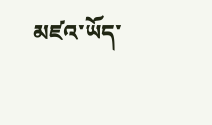མཛའ་ཡོད་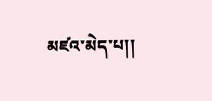མཛའ་མེད་པ།།